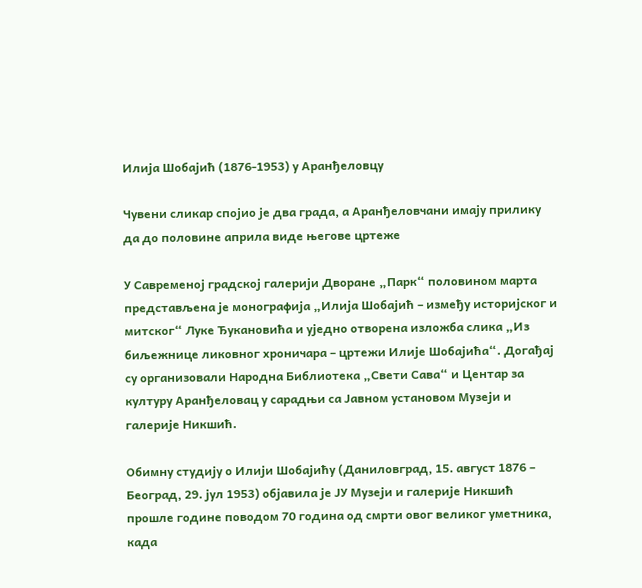Илија Шобајић (1876-1953) у Аранђеловцу

Чувени сликар спојио је два града, а Аранђеловчани имају прилику да до половине априла виде његове цртеже

У Савременој градској галерији Дворане „Парк“ половином марта представљена је монографија „Илија Шобајић – између историјског и митског“ Луке Ђукановића и уједно отворена изложба слика „Из биљежнице ликовног хроничара – цртежи Илије Шобајића“. Догађај су организовали Народна Библиотека „Свети Сава“ и Центар за културу Аранђеловац у сарадњи са Јавном установом Музеји и галерије Никшић.

Обимну студију о Илији Шобајићу (Даниловград, 15. август 1876 – Београд, 29. јул 1953) објавила је ЈУ Музеји и галерије Никшић прошле године поводом 70 година од смрти овог великог уметника, када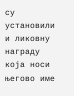су установили и ликовну награду која носи његово име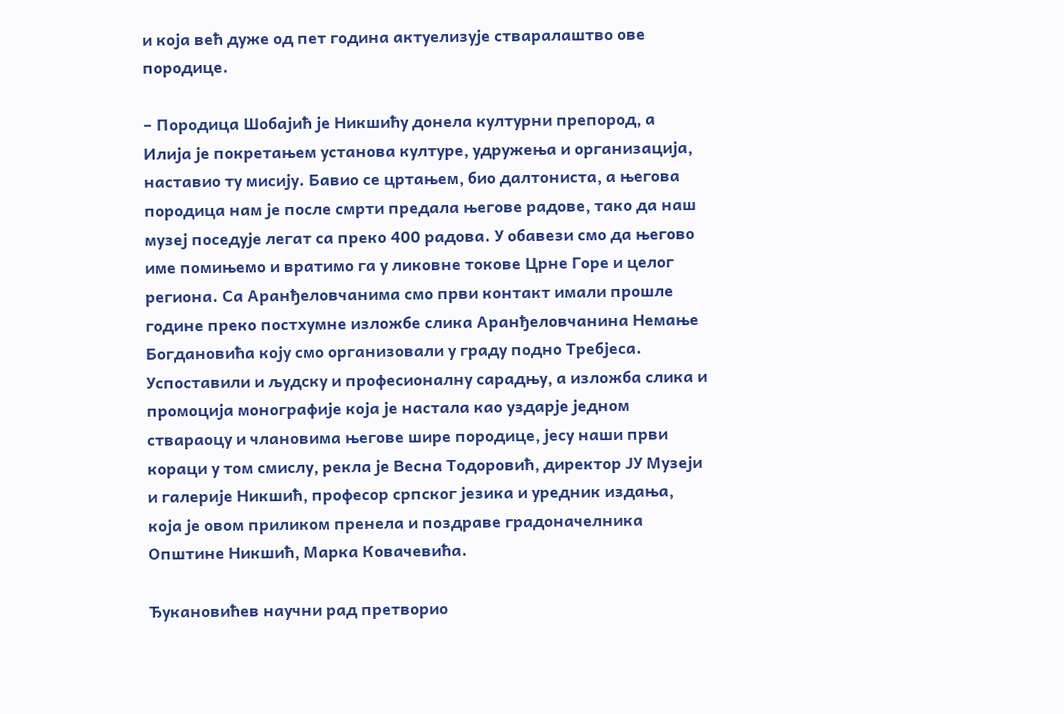и која већ дуже од пет година актуелизује стваралаштво ове породице.

– Породица Шобајић је Никшићу донела културни препород, а Илија је покретањем установа културе, удружења и организација, наставио ту мисију. Бавио се цртањем, био далтониста, а његова породица нам је после смрти предала његове радове, тако да наш музеј поседује легат са преко 400 радова. У обавези смо да његово име помињемо и вратимо га у ликовне токове Црне Горе и целог региона. Са Аранђеловчанима смо први контакт имали прошле године преко постхумне изложбе слика Аранђеловчанина Немање Богдановића коју смо организовали у граду подно Требјеса. Успоставили и људску и професионалну сарадњу, а изложба слика и промоција монографије која је настала као уздарје једном ствараоцу и члановима његове шире породице, јесу наши први кораци у том смислу, рекла је Весна Тодоровић, директор ЈУ Музеји и галерије Никшић, професор српског језика и уредник издања, која је овом приликом пренела и поздраве градоначелника Општине Никшић, Марка Ковачевића.

Ђукановићев научни рад претворио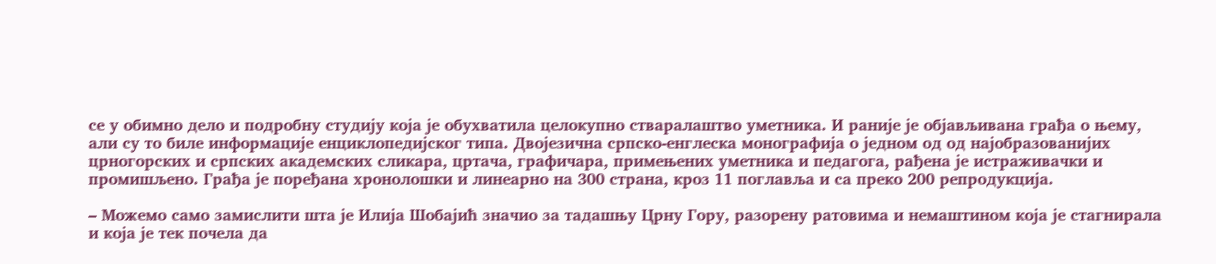се у обимно дело и подробну студију која је обухватила целокупно стваралаштво уметника. И раније је објављивана грађа о њему, али су то биле информације енциклопедијског типа. Двојезична српско-енглеска монографија о једном од од најобразованијих црногорских и српских академских сликара, цртача, графичара, примењених уметника и педагога, рађена је истраживачки и промишљено. Грађа је поређана хронолошки и линеарно на 300 страна, кроз 11 поглавља и са преко 200 репродукција.

– Можемо само замислити шта је Илија Шобајић значио за тадашњу Црну Гору, разорену ратовима и немаштином која је стагнирала и која је тек почела да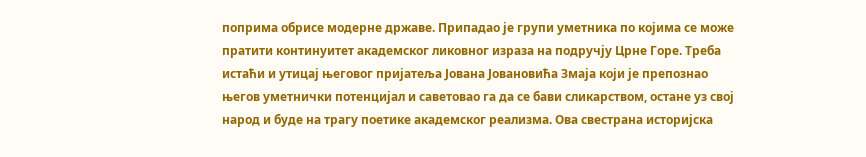поприма обрисе модерне државе. Припадао је групи уметника по којима се може пратити континуитет академског ликовног израза на подручју Црне Горе. Треба истаћи и утицај његовог пријатеља Јована Јовановића Змаја који је препознао његов уметнички потенцијал и саветовао га да се бави сликарством, остане уз свој народ и буде на трагу поетике академског реализма. Ова свестрана историјска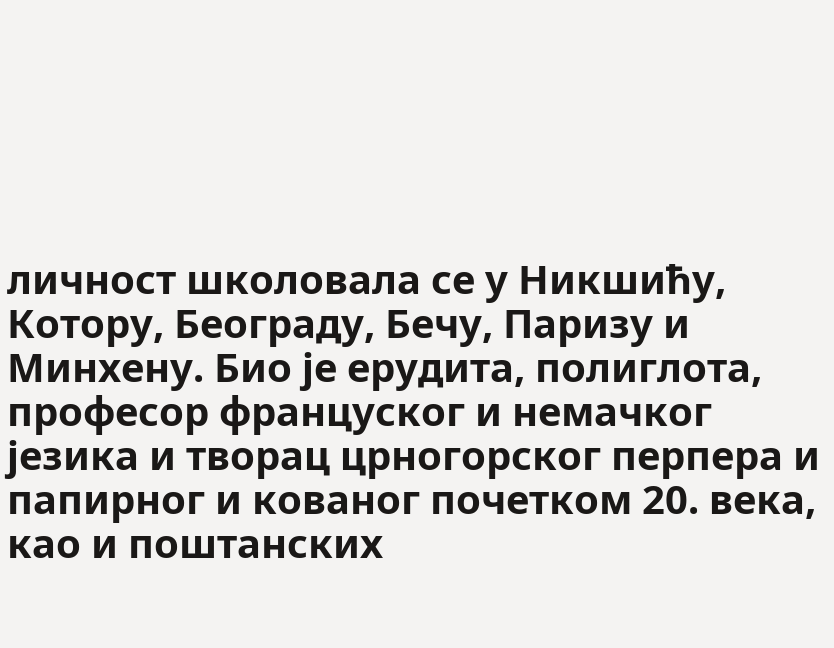личност школовала се у Никшићу, Котору, Београду, Бечу, Паризу и Минхену. Био је ерудита, полиглота, професор француског и немачког језика и творац црногорског перпера и папирног и кованог почетком 20. века, као и поштанских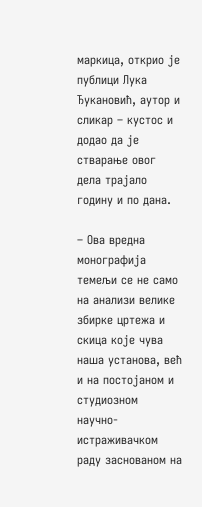маркица, открио је публици Лука Ђукановић, аутор и сликар – кустос и додао да је стварање овог дела трајало годину и по дана.

– Ова вредна монографија темељи се не само на анализи велике збирке цртежа и скица које чува наша установа, већ и на постојаном и студиозном научно-истраживачком раду заснованом на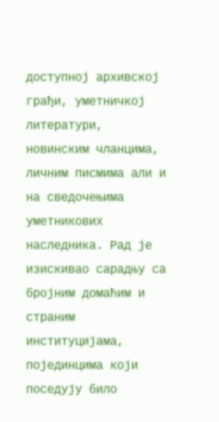доступној архивској грађи, уметничкој литератури, новинским чланцима, личним писмима али и на сведочењима уметникових наследника. Рад је изискивао сарадњу са бројним домаћим и страним институцијама, појединцима који поседују било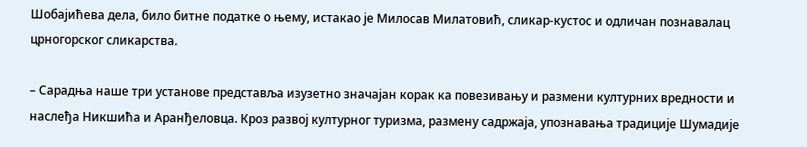Шобајићева дела, било битне податке о њему, истакао је Милосав Милатовић, сликар-кустос и одличан познавалац црногорског сликарства.

– Сарадња наше три установе представља изузетно значајан корак ка повезивању и размени културних вредности и наслеђа Никшића и Аранђеловца. Кроз развој културног туризма, размену садржаја, упознавања традиције Шумадије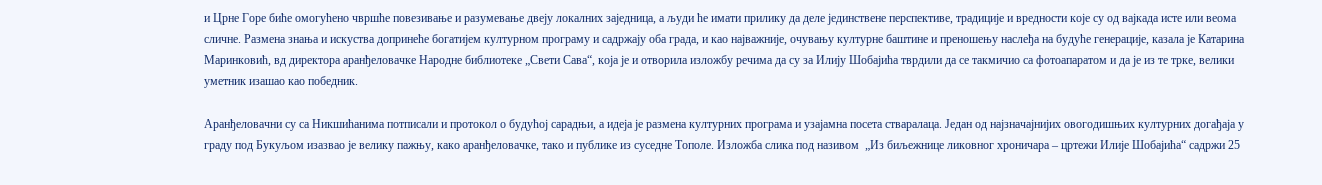и Црне Горе биће омогућено чвршће повезивање и разумевање двеју локалних заједница, а људи ће имати прилику да деле јединствене перспективе, традиције и вредности које су од вајкада исте или веома сличне. Размена знања и искуства допринеће богатијем културном програму и садржају оба града, и као најважније, очувању културне баштине и преношењу наслеђа на будуће генерације, казала је Катарина Маринковић, вд директора аранђеловачке Народне библиотеке „Свети Сава“, која је и отворила изложбу речима да су за Илију Шобајића тврдили да се такмичио са фотоапаратом и да је из те трке, велики уметник изашао као победник.

Аранђеловачни су са Никшићанима потписали и протокол о будућој сарадњи, а идеја је размена културних програма и узајамна посета стваралаца. Један од најзначајнијих овогодишњих културних догађаја у граду под Букуљом изазвао је велику пажњу, како аранђеловачке, тако и публике из суседне Тополе. Изложба слика под називом  „Из биљежнице ликовног хроничара – цртежи Илије Шобајића“ садржи 25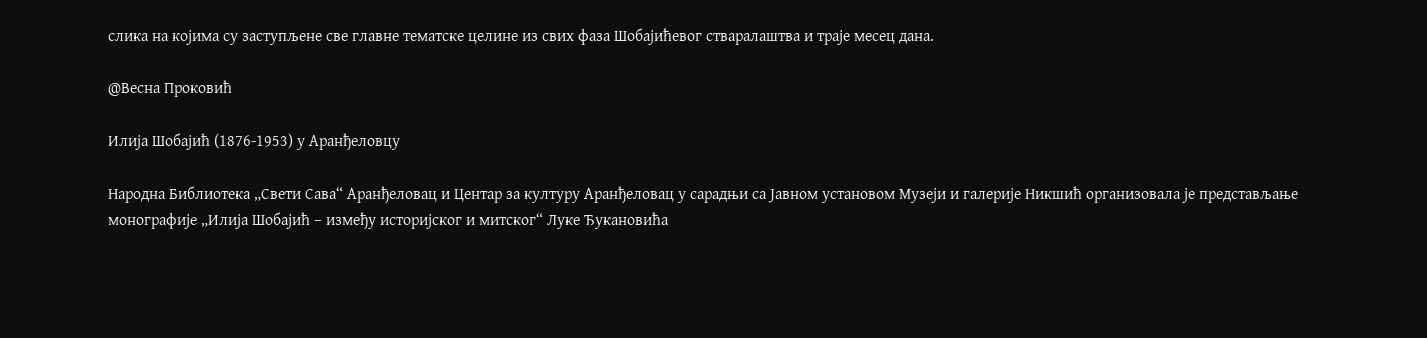слика на којима су заступљене све главне тематске целине из свих фаза Шобајићевог стваралаштва и траје месец дана.

@Весна Проковић

Илија Шобајић (1876-1953) у Аранђеловцу

Народна Библиотека „Свети Сава“ Аранђеловац и Центар за културу Аранђеловац у сарадњи са Јавном установом Музеји и галерије Никшић организовала је представљање монографије „Илија Шобајић – између историјског и митског“ Луке Ђукановића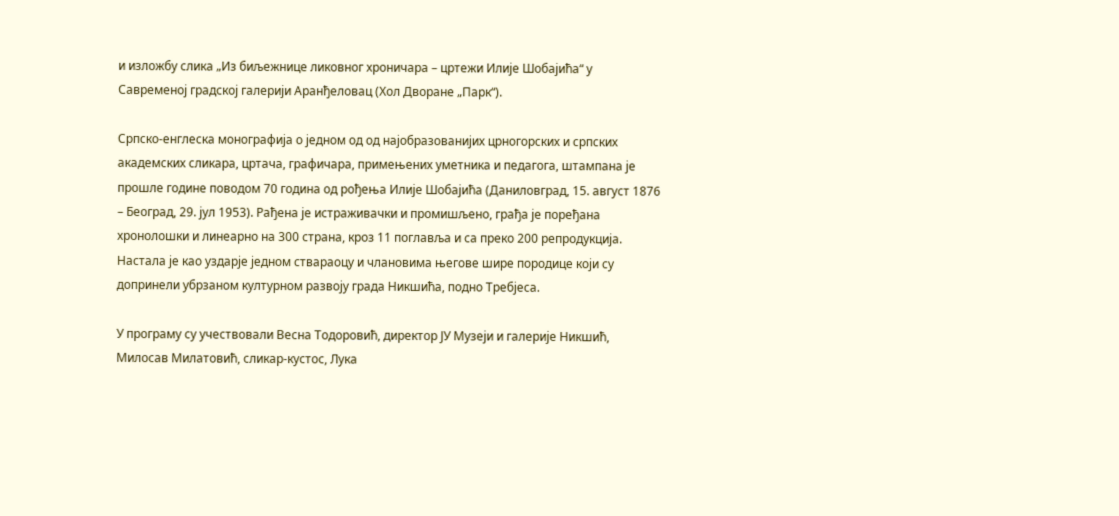и изложбу слика „Из биљежнице ликовног хроничара – цртежи Илије Шобајића“ у Савременој градској галерији Аранђеловац (Хол Дворане „Парк“).

Српско-енглеска монографија о једном од од најобразованијих црногорских и српских академских сликара, цртача, графичара, примењених уметника и педагога, штампана је прошле године поводом 70 година од рођења Илије Шобајића (Даниловград, 15. август 1876 – Београд, 29. јул 1953). Рађена је истраживачки и промишљено, грађа је поређана хронолошки и линеарно на 300 страна, кроз 11 поглавља и са преко 200 репродукција. Настала је као уздарје једном ствараоцу и члановима његове шире породице који су допринели убрзаном културном развоју града Никшића, подно Требјеса.

У програму су учествовали Весна Тодоровић, директор ЈУ Музеји и галерије Никшић, Милосав Милатовић, сликар-кустос, Лука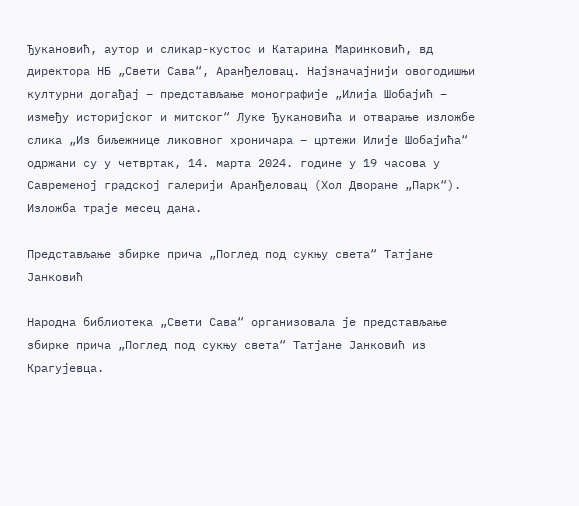Ђукановић, аутор и сликар-кустос и Катарина Маринковић, вд директора НБ „Свети Сава“, Аранђеловац. Најзначајнији овогодишњи културни догађај – представљање монографије „Илија Шобајић – између историјског и митског“ Луке Ђукановића и отварање изложбе слика „Из биљежнице ликовног хроничара – цртежи Илије Шобајића“ одржани су у четвртак, 14. марта 2024. године у 19 часова у Савременој градској галерији Аранђеловац (Хол Дворане „Парк“). Изложба траје месец дана.

Представљање збирке прича „Поглед под сукњу света“ Татјане Јанковић

Народна библиотека „Свети Сава“ организовала је представљање збирке прича „Поглед под сукњу света“ Татјане Јанковић из Крагујевца.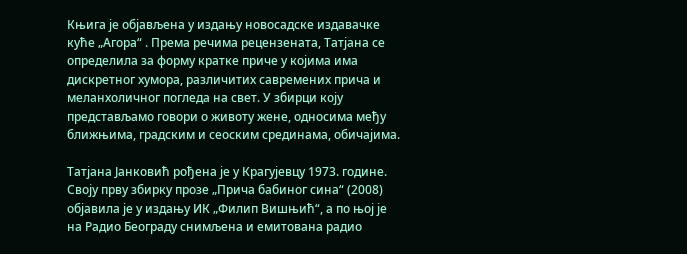Књигa је објављена у издању новосадске издавачке куће „Агора“ . Према речима рецензената, Татјана се определила за форму кратке приче у којима има дискретног хумора, различитих савремених прича и меланхоличног погледа на свет. У збирци коју представљамо говори о животу жене, односима међу ближњима, градским и сеоским срединама, обичајима.

Татјана Јанковић рођена је у Крагујевцу 1973. године. Своју прву збирку прозе „Прича бабиног сина“ (2008) објавила је у издању ИК „Филип Вишњић“, а по њој је на Радио Београду снимљена и емитована радио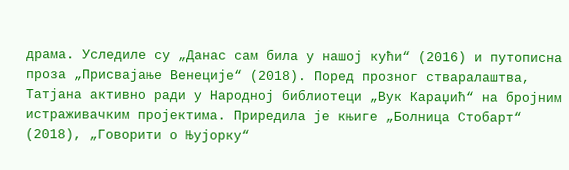драма. Уследиле су „Данас сам била у нашој кући“ (2016) и путописна проза „Присвајање Венеције“ (2018). Поред прозног стваралаштва, Татјана активно ради у Народној библиотеци „Вук Караџић“ на бројним истраживачким пројектима. Приредила је књиге „Болница Стобарт“ (2018), „Говорити о Њујорку“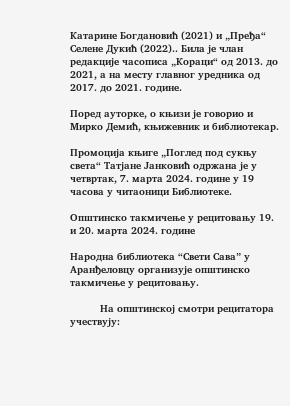Катарине Богдановић (2021) и „Пређа“ Селене Дукић (2022).. Била је члан редакције часописа „Кораци“ од 2013. до 2021, а на месту главног уредника од 2017. до 2021. године.

Поред ауторке, о књизи је говорио и Мирко Демић, књижевник и библиотекар.

Промоција књиге „Поглед под сукњу света“ Татјане Јанковић одржана је у четвртак, 7. марта 2024. године у 19 часова у читаоници Библиотеке.

Општинско такмичење у рецитовању 19. и 20. марта 2024. године

Народна библиотека “Свети Сава” у Аранђеловцу организује општинско такмичење у рецитовању.

          На општинској смотри рецитатора учествују: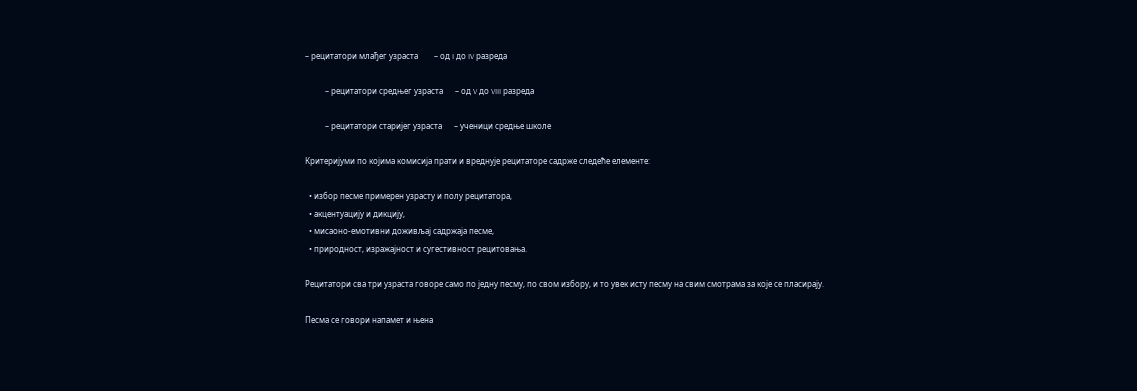– рецитатори млађег узраста        – од I до IV разреда

          – рецитатори средњег узраста      – од V до VIII разреда

          – рецитатори старијег узраста      – ученици средње школе

Критеријуми по којима комисија прати и вреднује рецитаторе садрже следеће елементе:

  • избор песме примерен узрасту и полу рецитатора,
  • акцентуацију и дикцију,
  • мисаоно-емотивни доживљај садржаја песме,
  • природност, изражајност и сугестивност рецитовања.

Рецитатори сва три узраста говоре само по једну песму, по свом избору, и то увек исту песму на свим смотрама за које се пласирају.

Песма се говори напамет и њена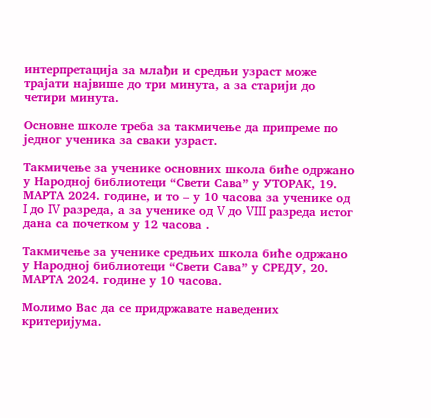интерпретација за млађи и средњи узраст може трајати највише до три минута, а за старији до четири минута.

Основне школе треба за такмичење да припреме по једног ученика за сваки узраст.

Такмичење за ученике основних школа биће одржано у Народној библиотеци “Свети Сава” у УТОРАК, 19. МАРТА 2024. године, и то – у 10 часова за ученике од I до IV разреда, а за ученике од V до VIII разреда истог дана са почетком у 12 часова .

Такмичење за ученике средњих школа биће одржано у Народној библиотеци “Свети Сава” у СРЕДУ, 20. МАРТА 2024. године у 10 часова.

Молимо Вас да се придржавате наведених критеријума.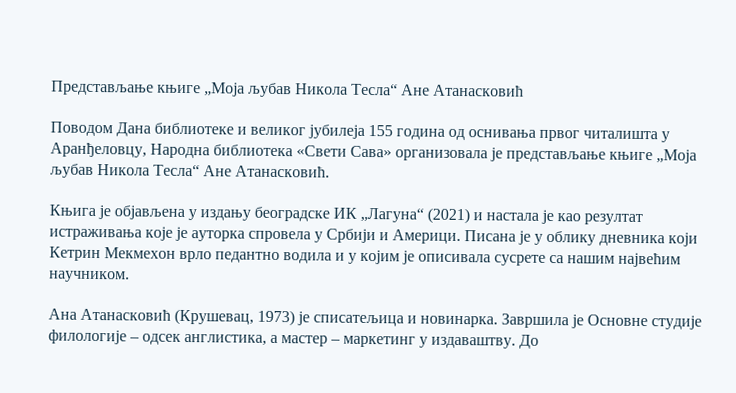Представљање књиге „Моја љубав Никола Тесла“ Ане Атанасковић

Поводом Дана библиотеке и великог јубилеја 155 година од оснивања првог читалишта у Аранђеловцу, Народна библиотека «Свети Сава» организовала је представљање књиге „Моја љубав Никола Тесла“ Ане Атанасковић.

Књига је објављена у издању београдске ИК „Лагуна“ (2021) и настала је као резултат истраживања које је ауторка спровела у Србији и Америци. Писана је у облику дневника који Кетрин Мекмехон врло педантно водила и у којим је описивала сусрете са нашим највећим научником.

Ана Атанасковић (Крушевац, 1973) је списатељица и новинарка. Завршила је Основне студије филологије – одсек англистика, а мастер – маркетинг у издаваштву. До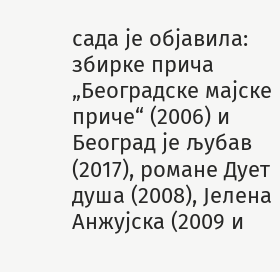сада је објавила: збирке прича „Београдске мајске приче“ (2006) и Београд је љубав (2017), романе Дует душа (2008), Јелена Анжујска (2009 и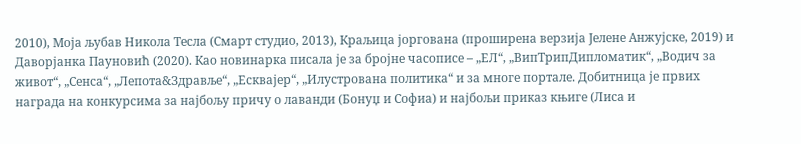2010), Моја љубав Никола Тесла (Смарт студио, 2013), Краљица јоргована (проширена верзија Јелене Анжујске, 2019) и Даворјанка Пауновић (2020). Као новинарка писала је за бројне часописе – „ЕЛ“, „ВипТрипДипломатик“, „Водич за живот“, „Сенса“, „Лепота&Здравље“, „Есквајер“, „Илустрована политика“ и за многе портале. Добитница је првих награда на конкурсима за најбољу причу о лаванди (Бонуџ и Софиа) и најбољи приказ књиге (Лиса и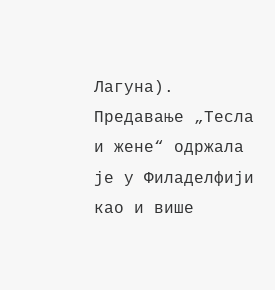Лагуна). Предавање „Тесла и жене“ одржала је у Филаделфији као и више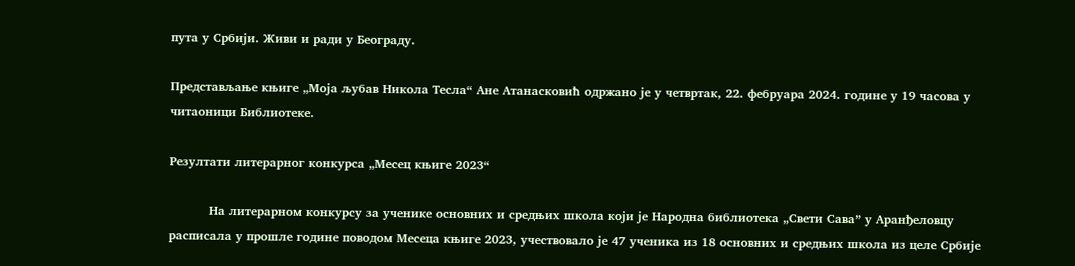пута у Србији. Живи и ради у Београду.

Представљање књиге „Моја љубав Никола Тесла“ Ане Атанасковић одржано је у четвртак, 22. фебруара 2024. године у 19 часова у читаоници Библиотеке.

Резултати литерарног конкурса „Месец књиге 2023“

          На литерарном конкурсу за ученике основних и средњих школа који је Народна библиотека „Свети Сава” у Аранђеловцу расписала у прошле године поводом Месеца књиге 2023, учествовало је 47 ученика из 18 основних и средњих школа из целе Србије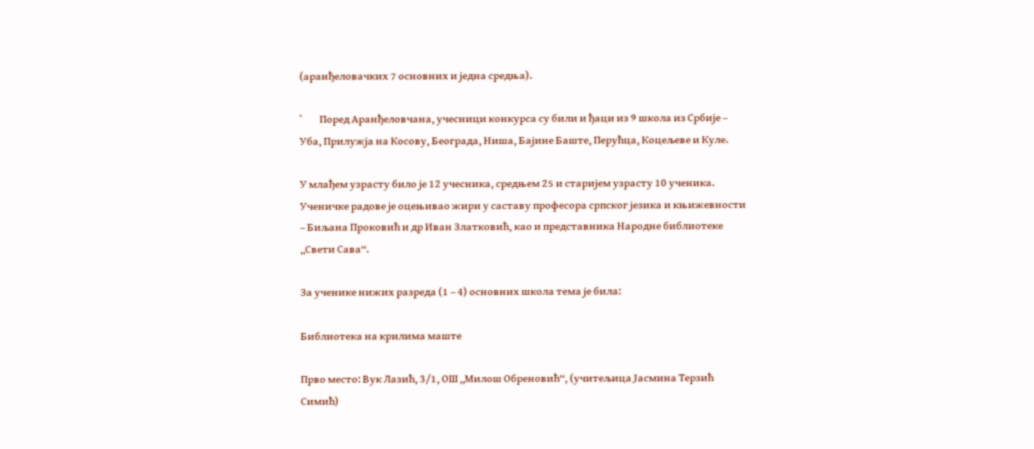(аранђеловачких 7 основних и једна средња).

`        Поред Аранђеловчана, учесници конкурса су били и ђаци из 9 школа из Србије – Уба, Прилужја на Косову, Београда, Ниша, Бајине Баште, Перућца, Коцељеве и Куле.

У млађем узрасту било је 12 учесника, средњем 25 и старијем узрасту 10 ученика. Ученичке радове је оцењивао жири у саставу професора српског језика и књижевности – Биљана Проковић и др Иван Златковић, као и представника Народне библиотеке „Свети Сава“.

За ученике нижих разреда (1 – 4) основних школа тема је била:

Библиотека на крилима маште

Прво место: Вук Лазић, 3/1, ОШ „Милош Обреновић“, (учитељица Јасмина Терзић Симић)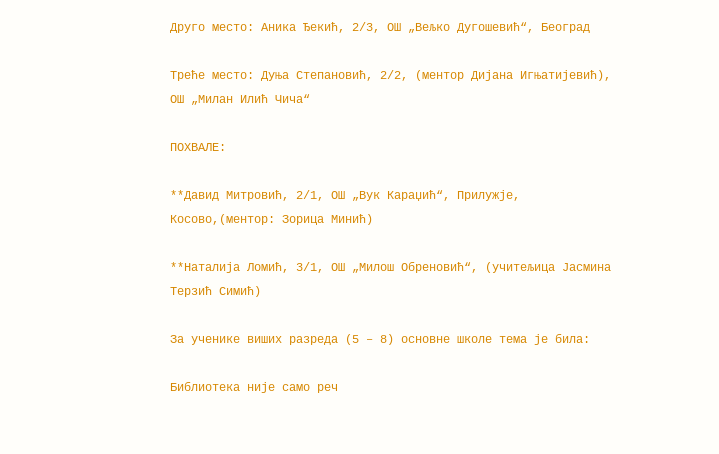Друго место: Аника Ђекић, 2/3, ОШ „Вељко Дугошевић“, Београд

Треће место: Дуња Степановић, 2/2, (ментор Дијана Игњатијевић), ОШ „Милан Илић Чича“

ПОХВАЛЕ:

**Давид Митровић, 2/1, ОШ „Вук Караџић“, Прилужје, Косово,(ментор: Зорица Минић)

**Наталија Ломић, 3/1, ОШ „Милош Обреновић“, (учитељица Јасмина Терзић Симић)

За ученике виших разреда (5 – 8) основне школе тема је била:

Библиотека није само реч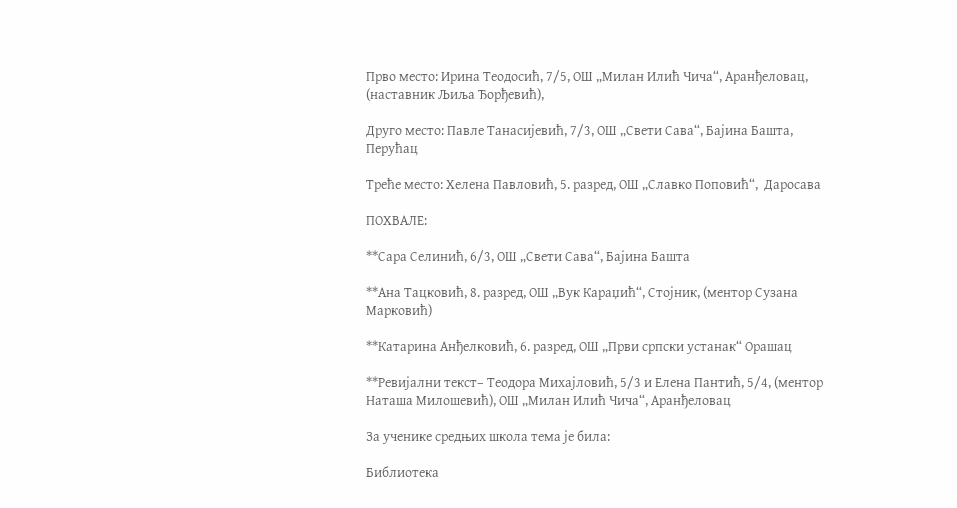Прво место: Ирина Теодосић, 7/5, ОШ „Милан Илић Чича“, Аранђеловац, (наставник Љиља Ђорђевић),

Друго место: Павле Танасијевић, 7/3, ОШ „Свети Сава“, Бајина Башта, Перућац

Треће место: Хелена Павловић, 5. разред, ОШ „Славко Поповић“,  Даросава

ПОХВАЛЕ:

**Сара Селинић, 6/3, ОШ „Свети Сава“, Бајина Башта

**Ана Тацковић, 8. разред, ОШ „Вук Караџић“, Стојник, (ментор Сузана Марковић)

**Катарина Анђелковић, 6. разред, ОШ „Први српски устанак“ Орашац

**Ревијални текст– Теодора Михајловић, 5/3 и Елена Пантић, 5/4, (ментор Наташа Милошевић), ОШ „Милан Илић Чича“, Аранђеловац

За ученике средњих школа тема је била:

Библиотека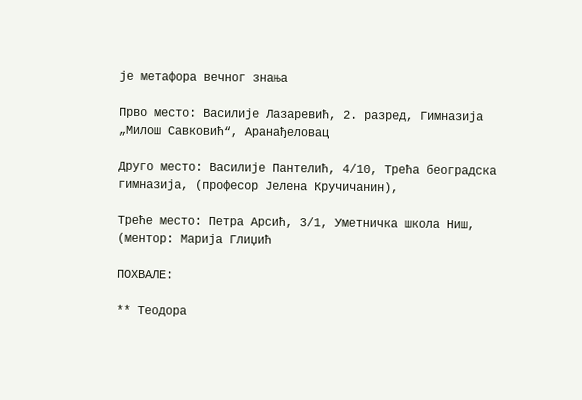је метафора вечног знања

Прво место: Василије Лазаревић, 2. разред, Гимназија „Милош Савковић“, Аранађеловац

Друго место: Василије Пантелић, 4/10, Трећа београдска гимназија, (професор Јелена Кручичанин),

Треће место: Петра Арсић, 3/1, Уметничка школа Ниш, (ментор: Марија Глиџић

ПОХВАЛЕ:

** Теодора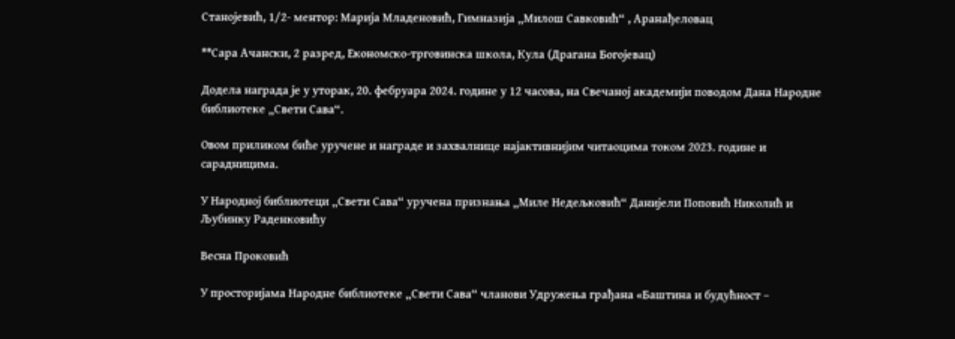Станојевић, 1/2- ментор: Марија Младеновић, Гимназија „Милош Савковић“ , Аранађеловац

**Сара Ачански, 2 разред, Економско-трговинска школа, Кула (Драгана Богојевац)

Додела награда је у уторак, 20. фебруара 2024. године у 12 часова, на Свечаној академији поводом Дана Народне библиотеке „Свети Сава“.

Овом приликом биће уручене и награде и захвалнице најактивнијим читаоцима током 2023. године и сарадницима.

У Народној библиотеци „Свети Сава“ уручена признања „Миле Недељковић“ Данијели Поповић Николић и Љубинку Раденковићу

Весна Проковић

У просторијама Народне библиотеке „Свети Сава“ чланови Удружења грађана «Баштина и будућност –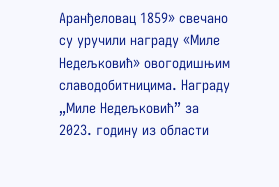Аранђеловац 1859» свечано су уручили награду «Миле Недељковић» овогодишњим славодобитницима. Награду „Миле Недељковић” за 2023. годину из области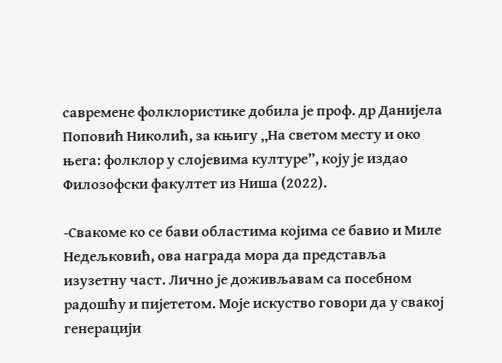савремене фолклористике добила је проф. др Данијела Поповић Николић, за књигу „На светом месту и око њега: фолклор у слојевима културе”, коју је издао Филозофски факултет из Ниша (2022).

-Свакоме ко се бави областима којима се бавио и Миле Недељковић, ова награда мора да представља изузетну част. Лично је доживљавам са посебном радошћу и пијететом. Моје искуство говори да у свакој генерацији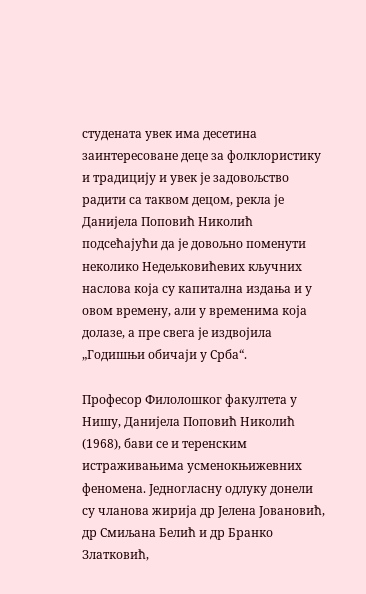студената увек има десетина заинтересоване деце за фолклористику и традицију и увек је задовољство радити са таквом децом, рекла је Данијела Поповић Николић подсећајући да је довољно поменути неколико Недељковићевих кључних наслова која су капитална издања и у овом времену, али у временима која долазе, а пре свега је издвојила „Годишњи обичаји у Срба“.

Професор Филолошког факултета у Нишу, Данијела Поповић Николић (1968), бави се и теренским истраживањима усменокњижевних феномена. Једногласну одлуку донели су чланова жирија др Јелена Јовановић, др Смиљана Белић и др Бранко Златковић,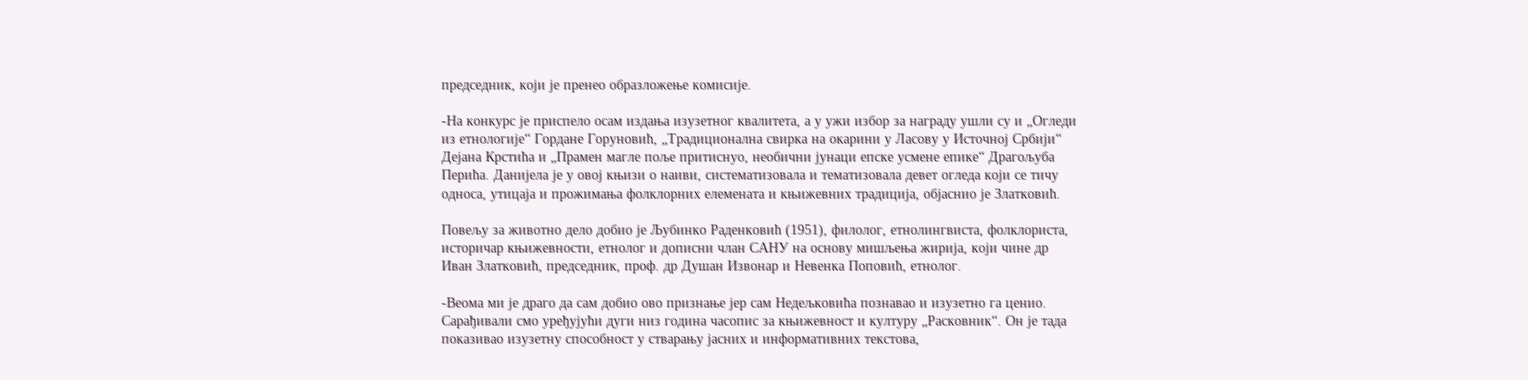председник, који је пренео образложење комисије.

-На конкурс је приспело осам издања изузетног квалитета, а у ужи избор за награду ушли су и „Огледи из етнологије“ Гордане Горуновић, „Традиционална свирка на окарини у Ласову у Источној Србији“ Дејана Крстића и „Прамен магле поље притиснуо, необични јунаци епске усмене епике“ Драгољуба Перића. Данијела је у овој књизи о наиви, систематизовала и тематизовала девет огледа који се тичу односа, утицаја и прожимања фолклорних елемената и књижевних традиција, објаснио је Златковић.

Повељу за животно дело добио је Љубинко Раденковић (1951), филолог, етнолингвиста, фолклориста, историчар књижевности, етнолог и дописни члан САНУ на основу мишљења жирија, који чине др Иван Златковић, председник, проф. др Душан Извонар и Невенка Поповић, етнолог.

-Веома ми је драго да сам добио ово признање јер сам Недељковића познавао и изузетно га ценио. Сарађивали смо уређујући дуги низ година часопис за књижевност и културу „Расковник“. Он је тада показивао изузетну способност у стварању јасних и информативних текстова,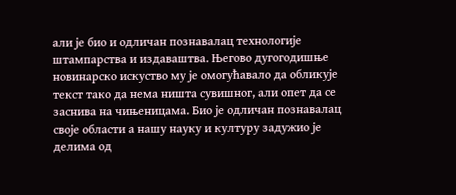али је био и одличан познавалац технологије штампарства и издаваштва. Његово дугогодишње новинарско искуство му је омогућавало да обликује текст тако да нема ништа сувишног, али опет да се заснива на чињеницама. Био је одличан познавалац своје области а нашу науку и културу задужио је делима од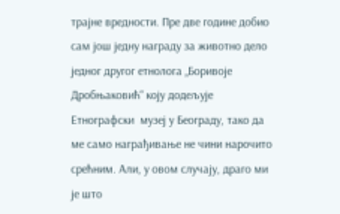трајне вредности. Пре две године добио сам још једну награду за животно дело једног другог етнолога „Боривоје Дробњаковић“ коју додељује Етнографски  музеј у Београду, тако да ме само награђивање не чини нарочито срећним. Али, у овом случају, драго ми је што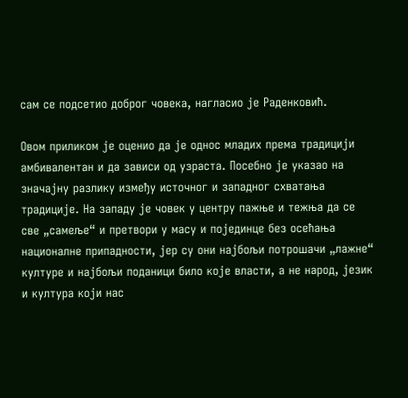сам се подсетио доброг човека, нагласио је Раденковић.

Овом приликом је оценио да је однос младих према традицији амбивалентан и да зависи од узраста. Посебно је указао на значајну разлику између источног и западног схватања традиције. На западу је човек у центру пажње и тежња да се све „самеље“ и претвори у масу и појединце без осећања националне припадности, јер су они најбољи потрошачи „лажне“ културе и најбољи поданици било које власти, а не народ, језик и култура који нас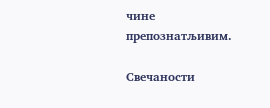чине препознатљивим.

Свечаности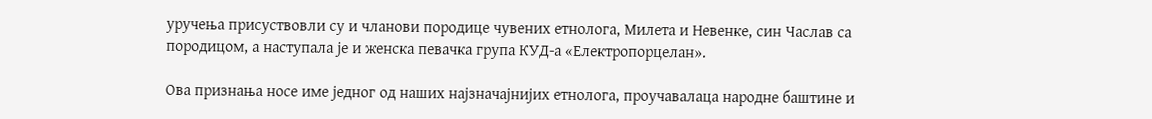уручења присуствовли су и чланови породице чувених етнолога, Милета и Невенке, син Часлав са породицом, а наступала је и женска певачка група КУД-а «Електропорцелан».

Ова признања носе име једног од наших најзначајнијих етнолога, проучавалаца народне баштине и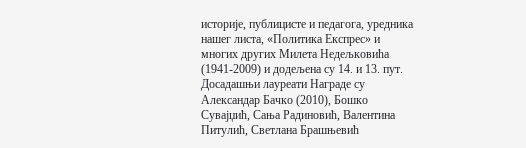историје, публицисте и педагога, уредника нашег листа, «Политика Експрес» и многих других Милета Недељковића (1941-2009) и додељена су 14. и 13. пут. Досадашњи лауреати Награде су Александар Бачко (2010), Бошко Сувајџић, Сања Радиновић, Валентина Питулић, Светлана Брашњевић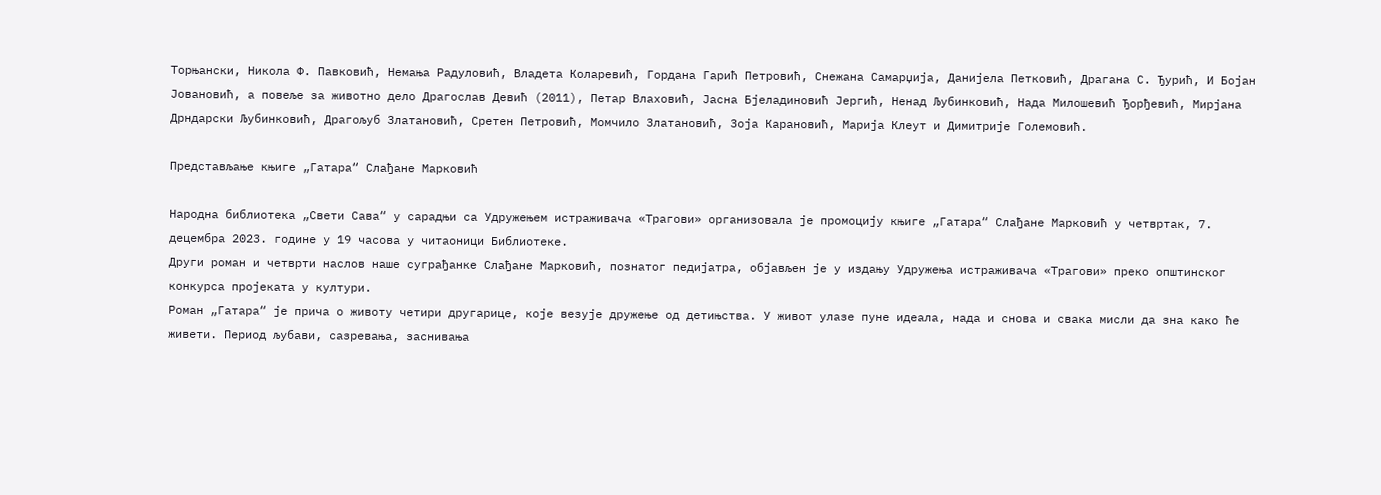Торњански, Никола Ф. Павковић, Немања Радуловић, Владета Коларевић, Гордана Гарић Петровић, Снежана Самарџија, Данијела Петковић, Драгана С. Ђурић, И Бојан Јовановић, а повеље за животно дело Драгослав Девић (2011), Петар Влаховић, Јасна Бјеладиновић Јергић, Ненад Љубинковић, Нада Милошевић Ђорђевић, Мирјана Дрндарски Љубинковић, Драгољуб Златановић, Сретен Петровић, Момчило Златановић, Зоја Карановић, Марија Клеут и Димитрије Големовић.

Представљање књиге „Гатара“ Слађане Марковић

Народна библиотека „Свети Сава“ у сарадњи са Удружењем истраживача «Трагови» организовала је промоцију књиге „Гатара“ Слађане Марковић у четвртак, 7. децембра 2023. године у 19 часова у читаоници Библиотеке.
Други роман и четврти наслов наше суграђанке Слађане Марковић, познатог педијатра, објављен је у издању Удружењa истраживача «Трагови» преко општинског конкурса пројеката у култури.
Роман „Гатара“ је прича о животу четири другарице, које везује дружење од детињства. У живот улазе пуне идеала, нада и снова и свака мисли да зна како ће живети. Период љубави, сазревања, заснивања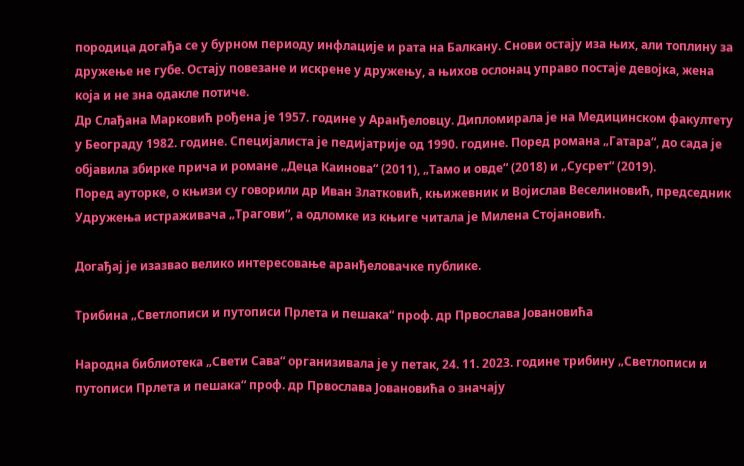породица догађа се у бурном периоду инфлације и рата на Балкану. Снови остају иза њих, али топлину за дружење не губе. Остају повезане и искрене у дружењу, а њихов ослонац управо постаје девојка, жена која и не зна одакле потиче.
Др Слађана Марковић рођена је 1957. године у Аранђеловцу. Дипломирала је на Медицинском факултету у Београду 1982. године. Специјалиста је педијатрије од 1990. године. Поред романа „Гатара“, до сада је објавила збирке прича и романе „Деца Каинова“ (2011), „Тамо и овде“ (2018) и „Сусрет“ (2019).
Поред ауторке, о књизи су говорили др Иван Златковић, књижевник и Војислав Веселиновић, председник Удружења истраживача „Трагови“, а одломке из књиге читала је Милена Стојановић.

Догађај је изазвао велико интересовање аранђеловачке публике.

Трибина „Светлописи и путописи Прлета и пешака“ проф. др Првослава Јовановића

Народна библиотека „Свети Сава“ организивала је у петак, 24. 11. 2023. године трибину „Светлописи и путописи Прлета и пешака“ проф. др Првослава Јовановића о значају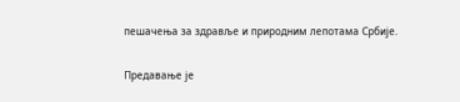пешачења за здравље и природним лепотама Србије.

Предавање је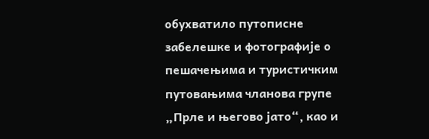обухватило путописне забелешке и фотографије о пешачењима и туристичким путовањима чланова групе „Прле и његово јато“, као и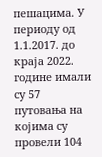пешацима. У периоду од 1.1.2017. до краја 2022. године имали су 57 путовања на којима су провели 104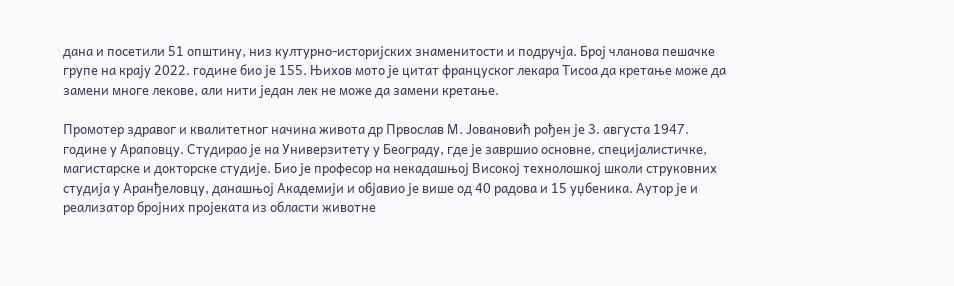дана и посетили 51 општину, низ културно-историјских знаменитости и подручја. Број чланова пешачке групе на крају 2022. године био је 155. Њихов мото је цитат француског лекара Тисоа да кретање може да замени многе лекове, али нити један лек не може да замени кретање.

Промотер здравог и квалитетног начина живота др Првослав М. Јовановић рођен је 3. августа 1947. године у Араповцу. Студирао је на Универзитету у Београду, где је завршио основне, специјалистичке, магистарске и докторске студије. Био је професор на некадашњој Високој технолошкој школи струковних студија у Аранђеловцу, данашњој Академији и објавио је више од 40 радова и 15 уџбеника. Аутор је и реализатор бројних пројеката из области животне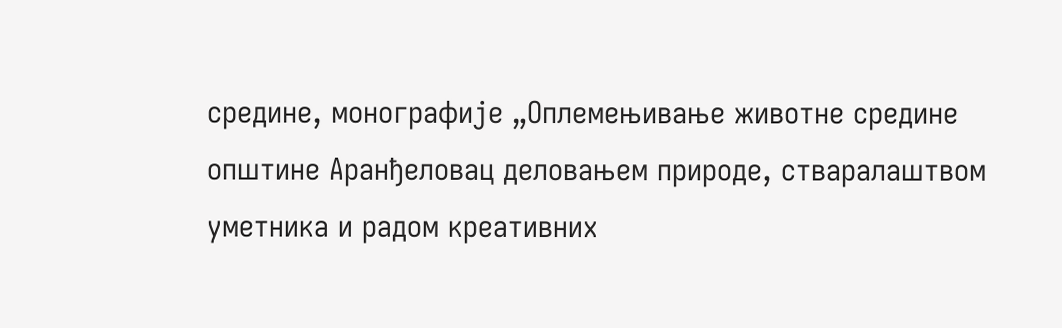средине, монографије „Оплемењивање животне средине општине Аранђеловац деловањем природе, стваралаштвом уметника и радом креативних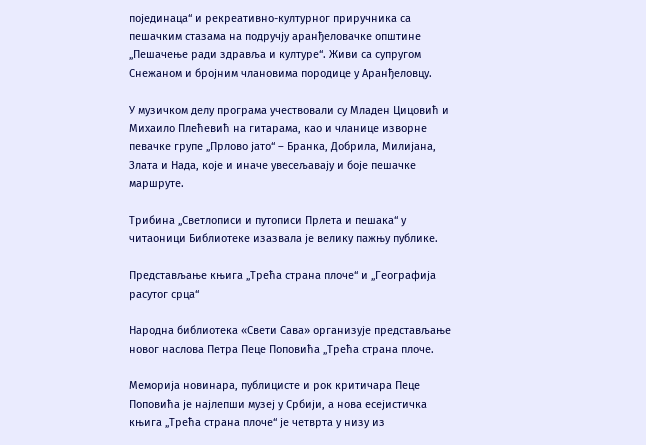појединаца“ и рекреативно-културног приручника са пешачким стазама на подручју аранђеловачке општине „Пешачење ради здравља и културе“. Живи са супругом Снежаном и бројним члановима породице у Аранђеловцу.

У музичком делу програма учествовали су Младен Цицовић и Михаило Плећевић на гитарама, као и чланице изворне певачке групе „Прлово јато“ – Бранка, Добрила, Милијана, Злата и Нада, које и иначе увесељавају и боје пешачке маршруте.

Трибина „Светлописи и путописи Прлета и пешака“ у читаоници Библиотеке изазвала је велику пажњу публике.

Представљање књига „Трећа страна плоче“ и „Географија расутог срца“

Народна библиотека «Свети Сава» организује представљање новог наслова Петра Пеце Поповића „Трећа страна плоче.

Меморија новинара, публицисте и рок критичара Пеце Поповића је најлепши музеј у Србији, а нова есејистичка књига „Трећа страна плоче“ је четврта у низу из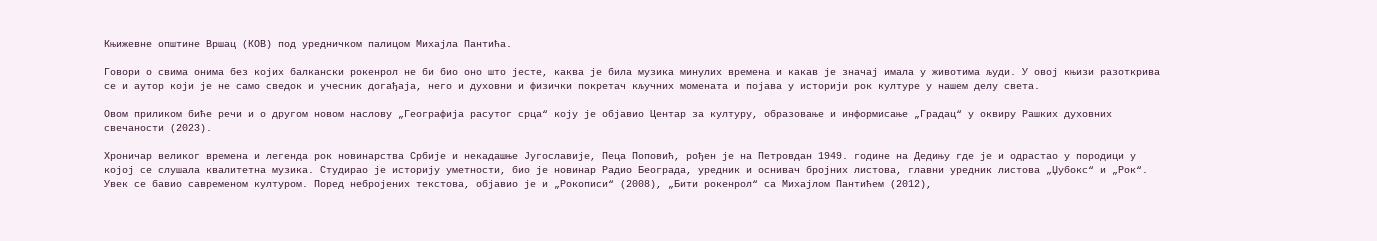Књижевне општине Вршац (КОВ) под уредничком палицом Михајла Пантића.

Говори о свима онима без којих балкански рокенрол не би био оно што јесте, каква је била музика минулих времена и какав је значај имала у животима људи. У овој књизи разоткрива се и аутор који је не само сведок и учесник догађаја, него и духовни и физички покретач кључних момената и појава у историји рок културе у нашем делу света.

Овом приликом биће речи и о другом новом наслову „Географија расутог срца“ коју је објавио Центар за културу, образовање и информисање „Градац“ у оквиру Рашких духовних свечаности (2023).

Хроничар великог времена и легенда рок новинарства Србије и некадашње Југославије, Пеца Поповић, рођен је на Петровдан 1949. године на Дедињу где је и одрастао у породици у којој се слушала квалитетна музика. Студирао је историју уметности, био је новинар Радио Београда, уредник и оснивач бројних листова, главни уредник листова „Џубокс“ и „Рок“. Увек се бавио савременом културом. Поред небројених текстова, објавио је и „Рокописи“ (2008), „Бити рокенрол“ са Михајлом Пантићем (2012),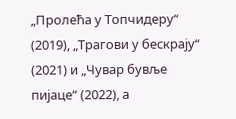„Пролећа у Топчидеру“ (2019), „Трагови у бескрају“ (2021) и „Чувар бувље пијаце“ (2022), а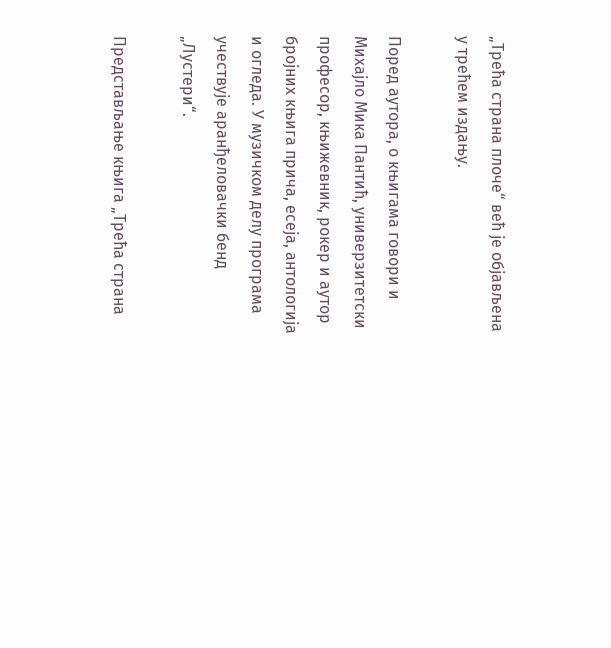„Трећа страна плоче“ већ је објављена у трећем издању.

Поред аутора, о књигама говори и Михајло Мика Пантић, универзитетски професор, књижевник, рокер и аутор бројних књига прича, есеја, антологија и огледа. У музичком делу програма учествује аранђеловачки бенд „Лустери“.

Представљање књига „Трећа страна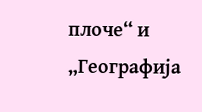плоче“ и „Географија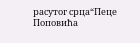расутог срца“Пеце Поповића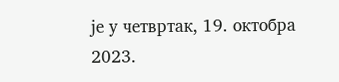је у четвртак, 19. октобра 2023.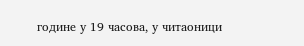године у 19 часова, у читаоници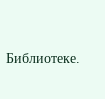Библиотеке.